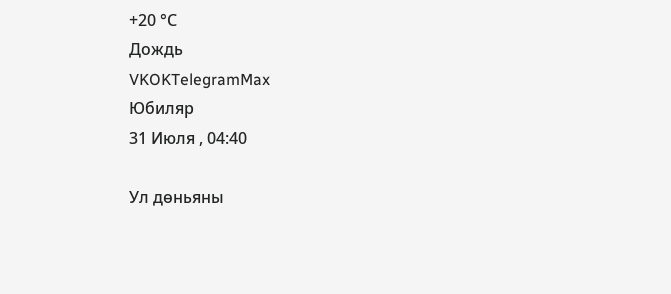+20 °С
Дождь
VKOKTelegramMax
Юбиляр
31 Июля , 04:40

Ул дөньяны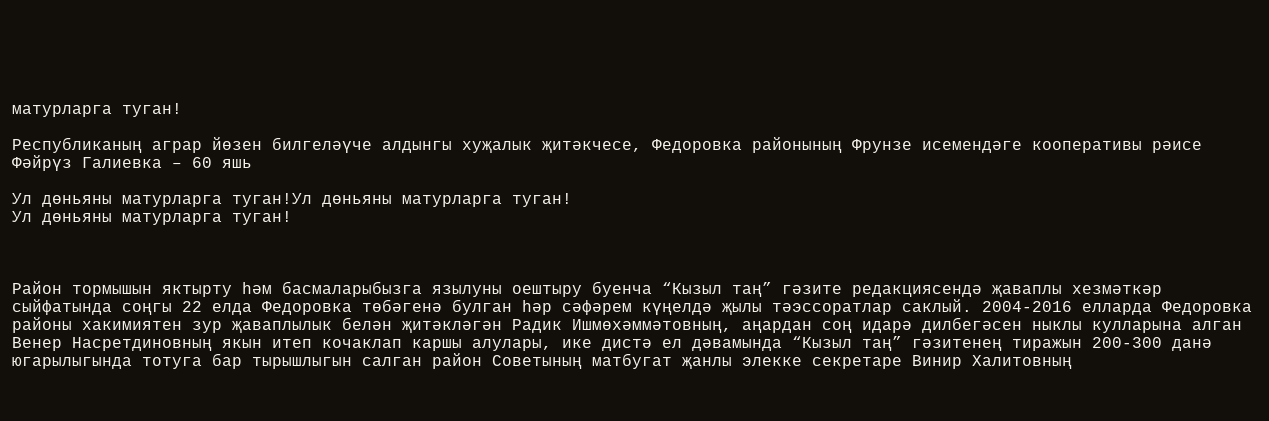матурларга туган!

Республиканың аграр йөзен билгеләүче алдынгы хуҗалык җитәкчесе, Федоровка районының Фрунзе исемендәге кооперативы рәисе Фәйрүз Галиевка – 60 яшь

Ул дөньяны матурларга туган!Ул дөньяны матурларга туган!
Ул дөньяны матурларга туган!



Район тормышын яктырту һәм басмаларыбызга язылуны оештыру буенча “Кызыл таң” гәзите редакциясендә җаваплы хезмәткәр сыйфатында соңгы 22 елда Федоровка төбәгенә булган һәр сәфәрем күңелдә җылы тәэссоратлар саклый. 2004-2016 елларда Федоровка районы хакимиятен зур җаваплылык белән җитәкләгән Радик Ишмөхәммәтовның, аңардан соң идарә дилбегәсен ныклы кулларына алган Венер Насретдиновның якын итеп кочаклап каршы алулары, ике дистә ел дәвамында “Кызыл таң” гәзитенең тиражын 200-300 данә югарылыгында тотуга бар тырышлыгын салган район Советының матбугат җанлы элекке секретаре Винир Халитовның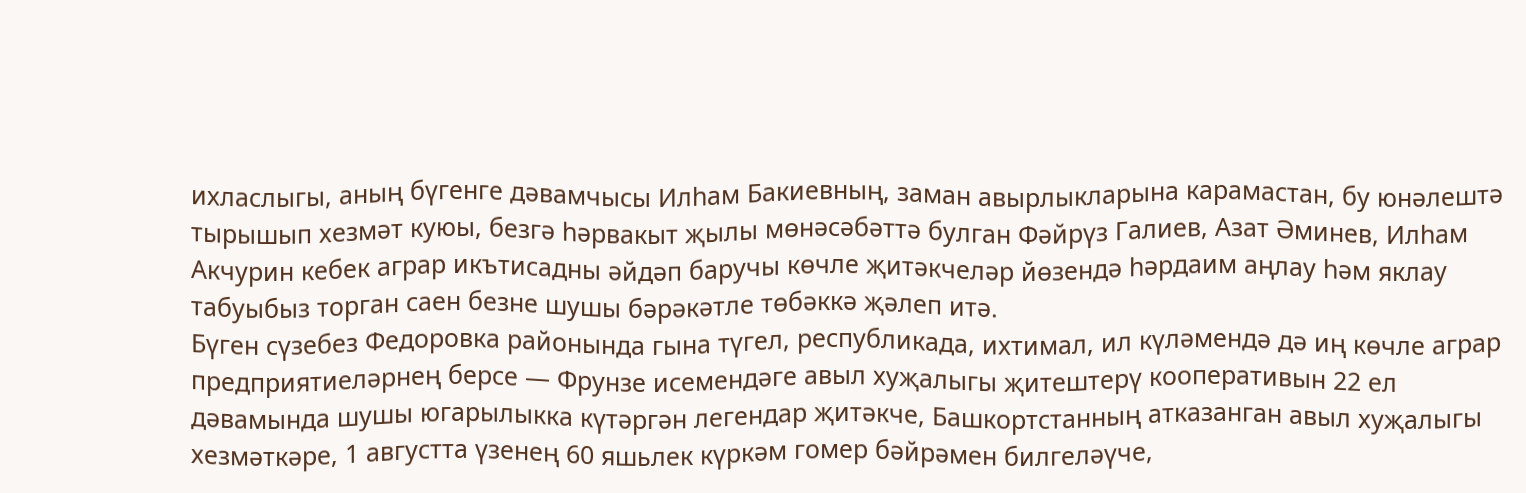ихласлыгы, аның бүгенге дәвамчысы Илһам Бакиевның, заман авырлыкларына карамастан, бу юнәлештә тырышып хезмәт куюы, безгә һәрвакыт җылы мөнәсәбәттә булган Фәйрүз Галиев, Азат Әминев, Илһам Акчурин кебек аграр икътисадны әйдәп баручы көчле җитәкчеләр йөзендә һәрдаим аңлау һәм яклау табуыбыз торган саен безне шушы бәрәкәтле төбәккә җәлеп итә.
Бүген сүзебез Федоровка районында гына түгел, республикада, ихтимал, ил күләмендә дә иң көчле аграр предприятиеләрнең берсе — Фрунзе исемендәге авыл хуҗалыгы җитештерү кооперативын 22 ел дәвамында шушы югарылыкка күтәргән легендар җитәкче, Башкортстанның атказанган авыл хуҗалыгы хезмәткәре, 1 августта үзенең 60 яшьлек күркәм гомер бәйрәмен билгеләүче,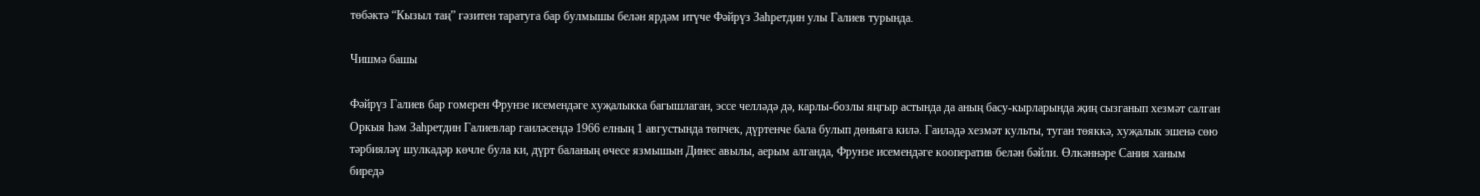төбәктә “Кызыл таң” гәзитен таратуга бар булмышы белән ярдәм итүче Фәйрүз Заһретдин улы Галиев турында.

Чишмә башы

Фәйрүз Галиев бар гомерен Фрунзе исемендәге хуҗалыкка багышлаган, эссе челләдә дә, карлы-бозлы яңгыр астында да аның басу-кырларында җиң сызганып хезмәт салган Оркыя һәм Заһретдин Галиевлар гаиләсендә 1966 елның 1 августында төпчек, дүртенче бала булып дөньяга килә. Гаиләдә хезмәт культы, туган төяккә, хуҗалык эшенә сөю тәрбияләү шулкадәр көчле була ки, дүрт баланың өчесе язмышын Динес авылы, аерым алганда, Фрунзе исемендәге кооператив белән бәйли. Өлкәннәре Сания ханым биредә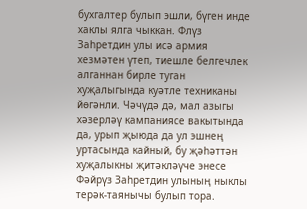бухгалтер булып эшли, бүген инде хаклы ялга чыккан. Флүз Заһретдин улы исә армия хезмәтен үтеп, тиешле белгечлек алганнан бирле туган хуҗалыгында куәтле техниканы йөгәнли. Чәчүдә дә, мал азыгы хәзерләү кампаниясе вакытында да, урып җыюда да ул эшнең уртасында кайный, бу җәһәттән хуҗалыкны җитәкләүче энесе Фәйрүз Заһретдин улының ныклы терәк-таянычы булып тора.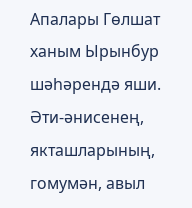Апалары Гөлшат ханым Ырынбур шәһәрендә яши.
Әти-әнисенең, якташларының, гомумән, авыл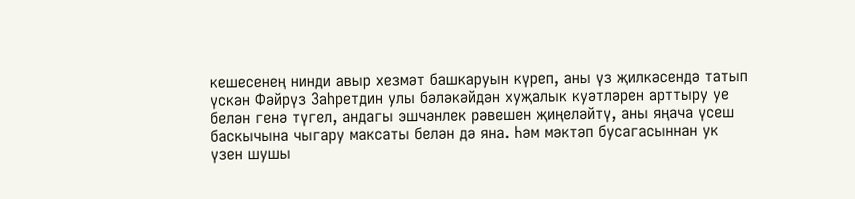кешесенең нинди авыр хезмәт башкаруын күреп, аны үз җилкәсендә татып үскән Фәйрүз Заһретдин улы бәләкәйдән хуҗалык куәтләрен арттыру уе белән генә түгел, андагы эшчәнлек рәвешен җиңеләйтү, аны яңача үсеш баскычына чыгару максаты белән дә яна. Һәм мәктәп бусагасыннан ук үзен шушы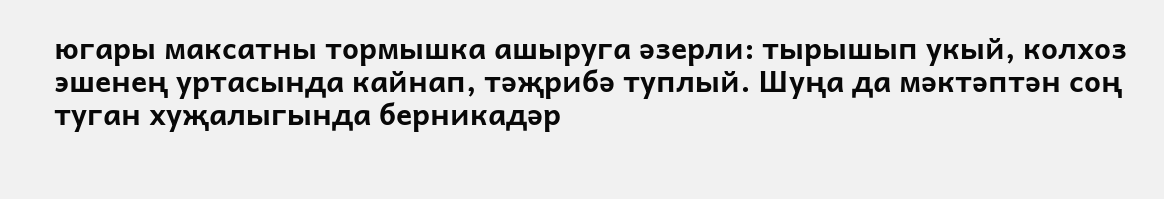югары максатны тормышка ашыруга әзерли: тырышып укый, колхоз эшенең уртасында кайнап, тәҗрибә туплый. Шуңа да мәктәптән соң туган хуҗалыгында берникадәр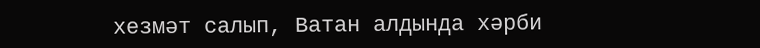хезмәт салып, Ватан алдында хәрби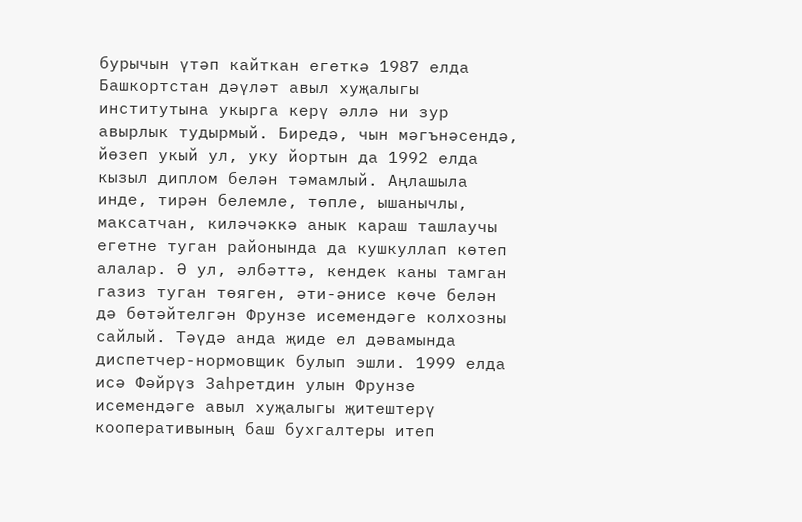бурычын үтәп кайткан егеткә 1987 елда Башкортстан дәүләт авыл хуҗалыгы институтына укырга керү әллә ни зур авырлык тудырмый. Биредә, чын мәгънәсендә, йөзеп укый ул, уку йортын да 1992 елда кызыл диплом белән тәмамлый. Аңлашыла инде, тирән белемле, төпле, ышанычлы, максатчан, киләчәккә анык караш ташлаучы егетне туган районында да кушкуллап көтеп алалар. Ә ул, әлбәттә, кендек каны тамган газиз туган төяген, әти-әнисе көче белән дә бөтәйтелгән Фрунзе исемендәге колхозны сайлый. Тәүдә анда җиде ел дәвамында диспетчер-нормовщик булып эшли. 1999 елда исә Фәйрүз Заһретдин улын Фрунзе исемендәге авыл хуҗалыгы җитештерү кооперативының баш бухгалтеры итеп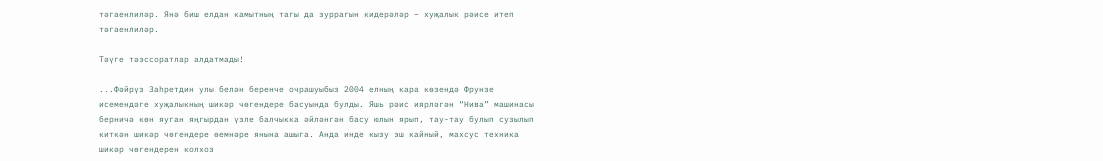тәгаенлиләр. Янә биш елдан камытның тагы да зуррагын кидерәләр – хуҗалык рәисе итеп тәгаенлиләр.

Тәүге тәэссоратлар алдатмады!

...Фәйрүз Заһретдин улы белән беренче очрашуыбыз 2004 елның кара көзендә Фрунзе исемендәге хуҗалыкның шикәр чөгендере басуында булды. Яшь рәис иярләгән “Нива” машинасы берничә көн яуган яңгырдан үзле балчыкка әйләнгән басу юлын ярып, тау-тау булып сузылып киткән шикәр чөгендере өемнәре янына ашыга. Анда инде кызу эш кайный, махсус техника шикәр чөгендерен колхоз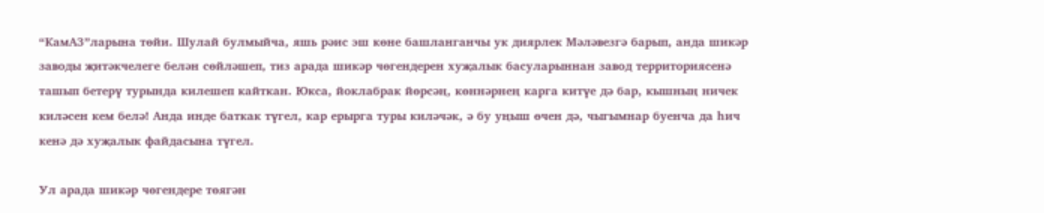“КамАЗ”ларына төйи. Шулай булмыйча, яшь рәис эш көне башланганчы ук диярлек Мәләвезгә барып, анда шикәр заводы җитәкчелеге белән сөйләшеп, тиз арада шикәр чөгендерен хуҗалык басуларыннан завод территориясенә ташып бетерү турында килешеп кайткан. Юкса, йоклабрак йөрсәң, көннәрнең карга китүе дә бар, кышның ничек киләсен кем белә! Анда инде баткак түгел, кар ерырга туры киләчәк, ә бу уңыш өчен дә, чыгымнар буенча да һич кенә дә хуҗалык файдасына түгел.

Ул арада шикәр чөгендере төягән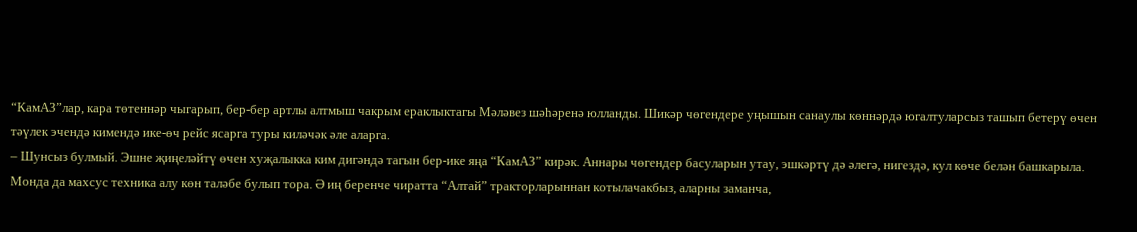“КамАЗ”лар, кара төтеннәр чыгарып, бер-бер артлы алтмыш чакрым ераклыктагы Мәләвез шәһәренә юлланды. Шикәр чөгендере уңышын санаулы көннәрдә югалтуларсыз ташып бетерү өчен тәүлек эчендә кимендә ике-өч рейс ясарга туры киләчәк әле аларга.
– Шунсыз булмый. Эшне җиңеләйтү өчен хуҗалыкка ким дигәндә тагын бер-ике яңа “КамАЗ” кирәк. Аннары чөгендер басуларын утау, эшкәртү дә әлегә, нигездә, кул көче белән башкарыла. Монда да махсус техника алу көн таләбе булып тора. Ә иң беренче чиратта “Алтай” тракторларыннан котылачакбыз, аларны заманча,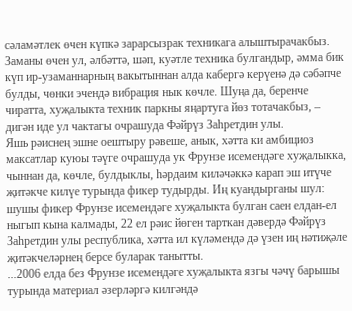сәламәтлек өчен күпкә зарарсызрак техникага алыштырачакбыз. Заманы өчен ул, әлбәттә, шәп, куәтле техника булгандыр, әмма бик күп ир-узаманнарның вакытыннан алда кабергә керүенә дә сәбәпче булды, чөнки эчендә вибрация нык көчле. Шуңа да, беренче чиратта, хуҗалыкта техник паркны яңартуга йөз тотачакбыз, – дигән иде ул чактагы очрашуда Фәйрүз Заһретдин улы.
Яшь рәиснең эшне оештыру рәвеше, анык, хәтта ки амбициоз максатлар куюы тәүге очрашуда ук Фрунзе исемендәге хуҗалыкка, чыннан да, көчле, булдыклы, һәрдаим киләчәккә карап эш итүче җитәкче килүе турында фикер тудырды. Иң куандырганы шул: шушы фикер Фрунзе исемендәге хуҗалыкта булган саен елдан-ел ныгып кына калмады, 22 ел рәис йөген тарткан дәвердә Фәйрүз Заһретдин улы республика, хәтта ил күләмендә дә үзен иң нәтиҗәле җитәкчеләрнең берсе буларак танытты.
...2006 елда без Фрунзе исемендәге хуҗалыкта язгы чәчү барышы турында материал әзерләргә килгәндә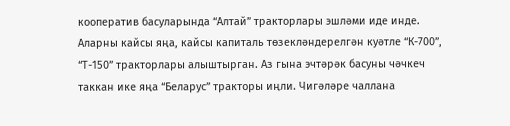кооператив басуларында “Алтай” тракторлары эшләми иде инде. Аларны кайсы яңа, кайсы капиталь төзекләндерелгән куәтле “К-700”,
“Т-150” тракторлары алыштырган. Аз гына эчтәрәк басуны чәчкеч таккан ике яңа “Беларус” тракторы иңли. Чигәләре чаллана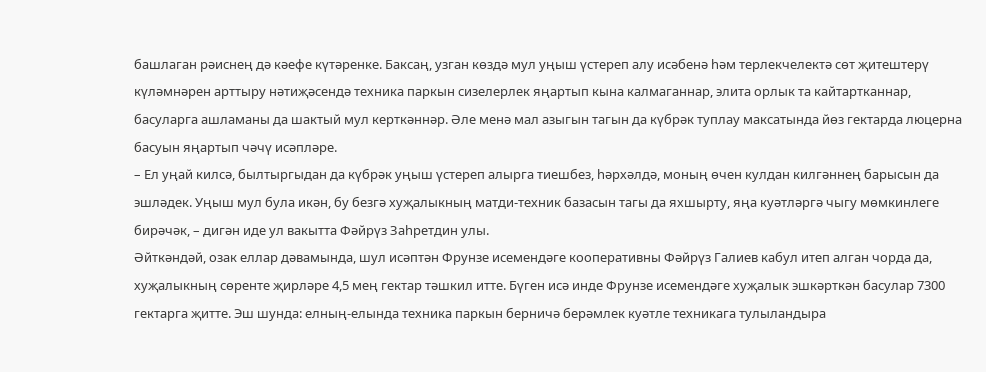башлаган рәиснең дә кәефе күтәренке. Баксаң, узган көздә мул уңыш үстереп алу исәбенә һәм терлекчелектә сөт җитештерү күләмнәрен арттыру нәтиҗәсендә техника паркын сизелерлек яңартып кына калмаганнар, элита орлык та кайтартканнар, басуларга ашламаны да шактый мул керткәннәр. Әле менә мал азыгын тагын да күбрәк туплау максатында йөз гектарда люцерна басуын яңартып чәчү исәпләре.
– Ел уңай килсә, былтыргыдан да күбрәк уңыш үстереп алырга тиешбез, һәрхәлдә, моның өчен кулдан килгәннең барысын да эшләдек. Уңыш мул була икән, бу безгә хуҗалыкның матди-техник базасын тагы да яхшырту, яңа куәтләргә чыгу мөмкинлеге бирәчәк, – дигән иде ул вакытта Фәйрүз Заһретдин улы.
Әйткәндәй, озак еллар дәвамында, шул исәптән Фрунзе исемендәге кооперативны Фәйрүз Галиев кабул итеп алган чорда да, хуҗалыкның сөренте җирләре 4,5 мең гектар тәшкил итте. Бүген исә инде Фрунзе исемендәге хуҗалык эшкәрткән басулар 7300 гектарга җитте. Эш шунда: елның-елында техника паркын берничә берәмлек куәтле техникага тулыландыра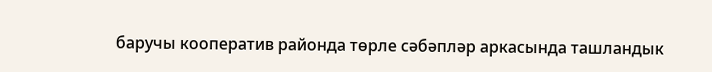баручы кооператив районда төрле сәбәпләр аркасында ташландык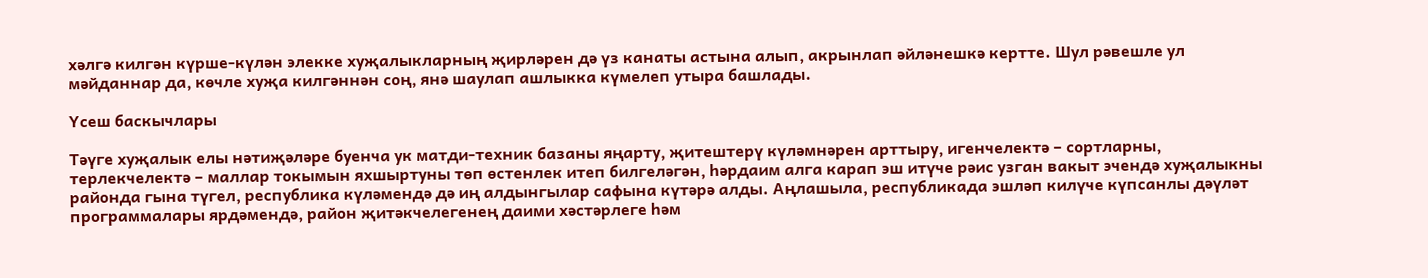хәлгә килгән күрше-күлән элекке хуҗалыкларның җирләрен дә үз канаты астына алып, акрынлап әйләнешкә кертте. Шул рәвешле ул мәйданнар да, көчле хуҗа килгәннән соң, янә шаулап ашлыкка күмелеп утыра башлады.

Үсеш баскычлары

Тәүге хуҗалык елы нәтиҗәләре буенча ук матди-техник базаны яңарту, җитештерү күләмнәрен арттыру, игенчелектә – сортларны, терлекчелектә – маллар токымын яхшыртуны төп өстенлек итеп билгеләгән, һәрдаим алга карап эш итүче рәис узган вакыт эчендә хуҗалыкны районда гына түгел, республика күләмендә дә иң алдынгылар сафына күтәрә алды. Аңлашыла, республикада эшләп килүче күпсанлы дәүләт программалары ярдәмендә, район җитәкчелегенең даими хәстәрлеге һәм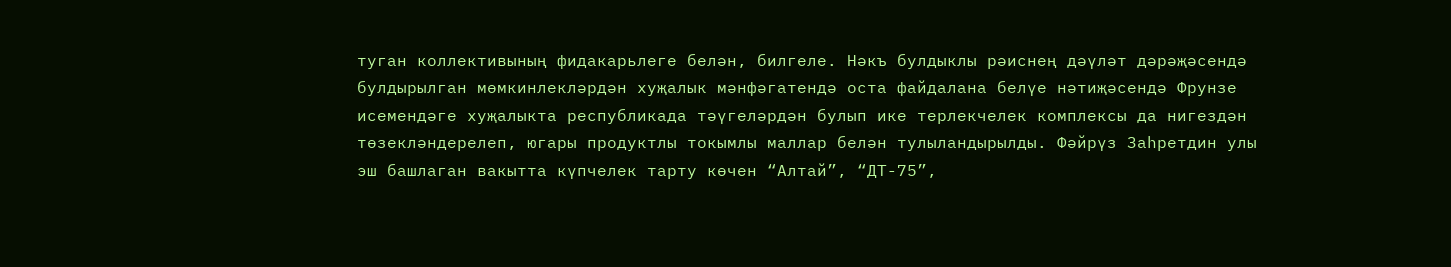туган коллективының фидакарьлеге белән, билгеле. Нәкъ булдыклы рәиснең дәүләт дәрәҗәсендә булдырылган мөмкинлекләрдән хуҗалык мәнфәгатендә оста файдалана белүе нәтиҗәсендә Фрунзе исемендәге хуҗалыкта республикада тәүгеләрдән булып ике терлекчелек комплексы да нигездән төзекләндерелеп, югары продуктлы токымлы маллар белән тулыландырылды. Фәйрүз Заһретдин улы эш башлаган вакытта күпчелек тарту көчен “Алтай”, “ДТ-75”,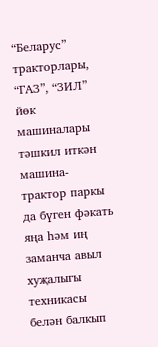“Беларус” тракторлары, “ГАЗ”, “ЗИЛ” йөк машиналары тәшкил иткән машина-трактор паркы да бүген фәкать яңа һәм иң заманча авыл хуҗалыгы техникасы белән балкып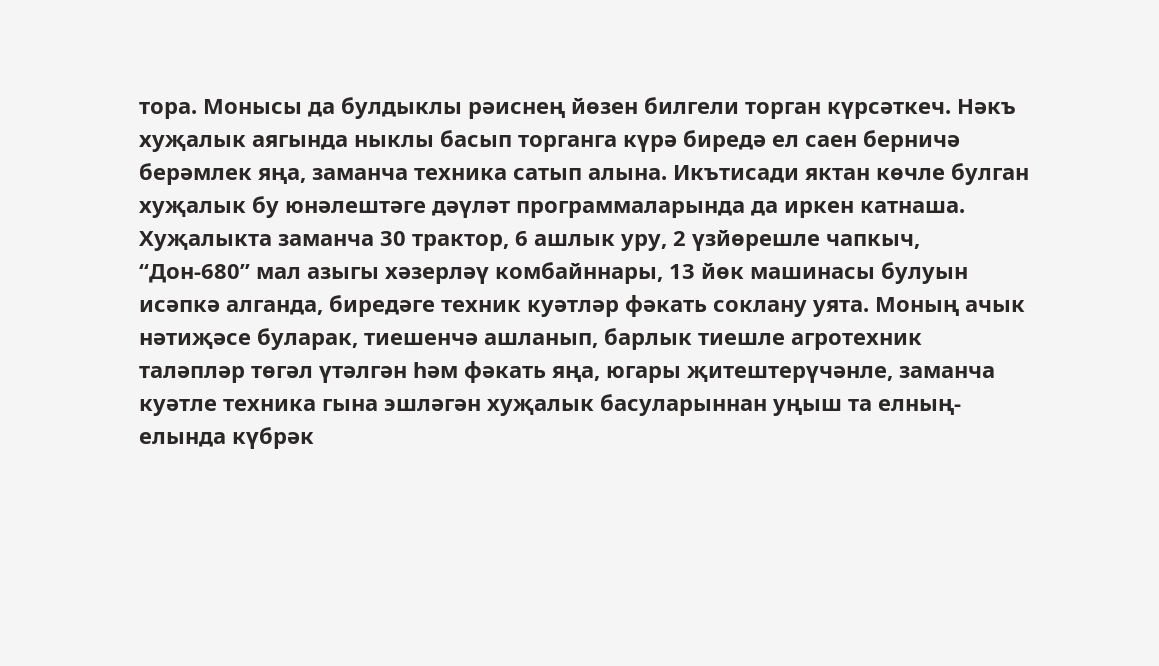тора. Монысы да булдыклы рәиснең йөзен билгели торган күрсәткеч. Нәкъ хуҗалык аягында ныклы басып торганга күрә биредә ел саен берничә берәмлек яңа, заманча техника сатып алына. Икътисади яктан көчле булган хуҗалык бу юнәлештәге дәүләт программаларында да иркен катнаша.
Хуҗалыкта заманча 30 трактор, 6 ашлык уру, 2 үзйөрешле чапкыч, “Дон-680” мал азыгы хәзерләү комбайннары, 13 йөк машинасы булуын исәпкә алганда, биредәге техник куәтләр фәкать соклану уята. Моның ачык нәтиҗәсе буларак, тиешенчә ашланып, барлык тиешле агротехник таләпләр төгәл үтәлгән һәм фәкать яңа, югары җитештерүчәнле, заманча куәтле техника гына эшләгән хуҗалык басуларыннан уңыш та елның-елында күбрәк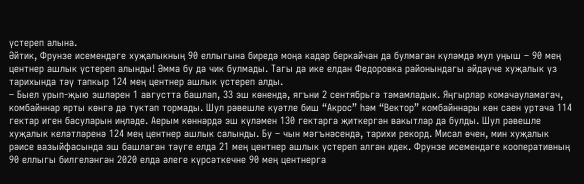үстереп алына.
Әйтик, Фрунзе исемендәге хуҗалыкның 90 еллыгына биредә моңа кадәр беркайчан да булмаган күләмдә мул уңыш – 90 мең центнер ашлык үстереп алынды! Әмма бу да чик булмады. Тагы да ике елдан Федоровка районындагы әйдәүче хуҗалык үз тарихында тәү тапкыр 124 мең центнер ашлык үстереп алды.
– Быел урып-җыю эшләрен 1 августта башлап, 33 эш көнендә, ягъни 2 сентябрьгә тәмамладык. Яңгырлар комачауламагач, комбайннар ярты көнгә дә туктап тормады. Шул рәвешле куәтле биш “Акрос” һәм “Вектор” комбайннары көн саен уртача 114 гектар иген басуларын иңләде. Аерым көннәрдә эш күләмен 130 гектарга җиткергән вакытлар да булды. Шул рәвешле хуҗалык келәтләренә 124 мең центнер ашлык салынды. Бу – чын мәгънәсендә, тарихи рекорд. Мисал өчен, мин хуҗалык рәисе вазыйфасында эш башлаган тәүге елда 21 мең центнер ашлык үстереп алган идек. Фрунзе исемендәге кооперативның 90 еллыгы билгеләнгән 2020 елда әлеге күрсәткечне 90 мең центнерга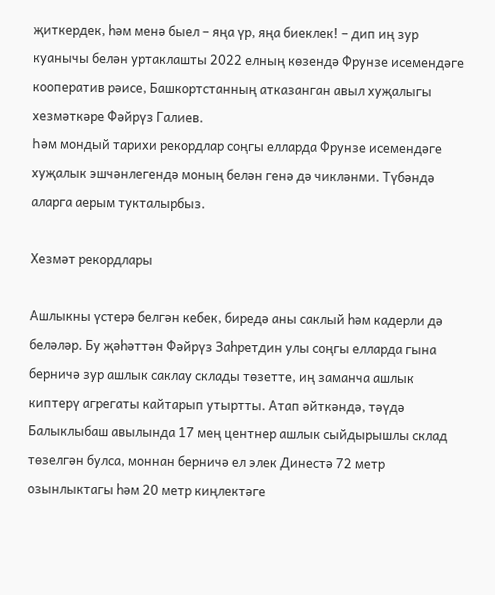җиткердек, һәм менә быел – яңа үр, яңа биеклек! – дип иң зур куанычы белән уртаклашты 2022 елның көзендә Фрунзе исемендәге кооператив рәисе, Башкортстанның атказанган авыл хуҗалыгы хезмәткәре Фәйрүз Галиев.
Һәм мондый тарихи рекордлар соңгы елларда Фрунзе исемендәге хуҗалык эшчәнлегендә моның белән генә дә чикләнми. Түбәндә аларга аерым тукталырбыз.

Хезмәт рекордлары

Ашлыкны үстерә белгән кебек, биредә аны саклый һәм кадерли дә беләләр. Бу җәһәттән Фәйрүз Заһретдин улы соңгы елларда гына берничә зур ашлык саклау склады төзетте, иң заманча ашлык киптерү агрегаты кайтарып утыртты. Атап әйткәндә, тәүдә Балыклыбаш авылында 17 мең центнер ашлык сыйдырышлы склад төзелгән булса, моннан берничә ел элек Динестә 72 метр озынлыктагы һәм 20 метр киңлектәге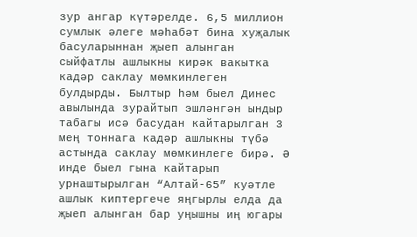зур ангар күтәрелде. 6,5 миллион сумлык әлеге мәһабәт бина хуҗалык басуларыннан җыеп алынган сыйфатлы ашлыкны кирәк вакытка кадәр саклау мөмкинлеген булдырды. Былтыр һәм быел Динес авылында зурайтып эшләнгән ындыр табагы исә басудан кайтарылган 3 мең тоннага кадәр ашлыкны түбә астында саклау мөмкинлеге бирә. Ә инде быел гына кайтарып урнаштырылган “Алтай-65” куәтле ашлык киптергече яңгырлы елда да җыеп алынган бар уңышны иң югары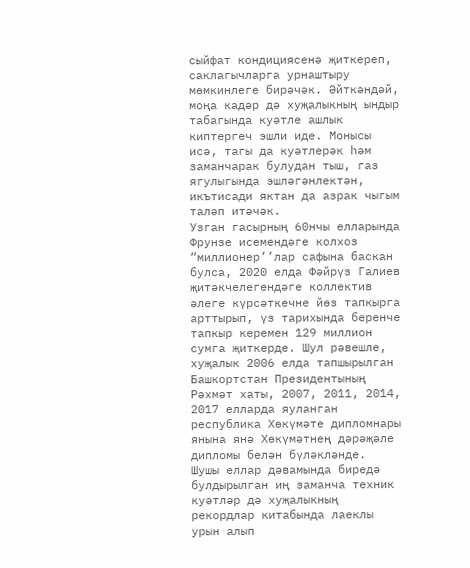сыйфат кондициясенә җиткереп, саклагычларга урнаштыру мөмкинлеге бирәчәк. Әйткәндәй, моңа кадәр дә хуҗалыкның ындыр табагында куәтле ашлык киптергеч эшли иде. Монысы исә, тагы да куәтлерәк һәм заманчарак булудан тыш, газ ягулыгында эшләгәнлектән, икътисади яктан да азрак чыгым таләп итәчәк.
Узган гасырның 60нчы елларында Фрунзе исемендәге колхоз “миллионер’’лар сафына баскан булса, 2020 елда Фәйрүз Галиев җитәкчелегендәге коллектив әлеге күрсәткечне йөз тапкырга арттырып, үз тарихында беренче тапкыр керемен 129 миллион сумга җиткерде. Шул рәвешле, хуҗалык 2006 елда тапшырылган Башкортстан Президентының Рәхмәт хаты, 2007, 2011, 2014, 2017 елларда яуланган республика Хөкүмәте дипломнары янына янә Хөкүмәтнең дәрәҗәле дипломы белән бүләкләнде.
Шушы еллар дәвамында биредә булдырылган иң заманча техник куәтләр дә хуҗалыкның рекордлар китабында лаеклы урын алып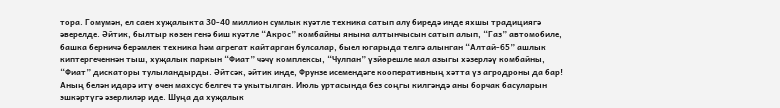тора. Гомумән, ел саен хуҗалыкта 30-40 миллион сумлык куәтле техника сатып алу биредә инде яхшы традициягә әверелде. Әйтик, былтыр көзен генә биш куәтле “Акрос” комбайны янына алтынчысын сатып алып, “Газ” автомобиле, башка берничә берәмлек техника һәм агрегат кайтарган булсалар, быел югарыда телгә алынган “Алтай-65” ашлык киптергеченнән тыш, хуҗалык паркын “Фиат” чәчү комплексы, “Чулпан” үзйөрешле мал азыгы хәзерләү комбайны, “Фиат” дискаторы тулыландырды. Әйтсәк, әйтик инде, Фрунзе исемендәге кооперативның хәтта үз агродроны да бар! Аның белән идарә итү өчен махсус белгеч тә укытылган. Июль уртасында без соңгы килгәндә аны борчак басуларын эшкәртүгә әзерлиләр иде. Шуңа да хуҗалык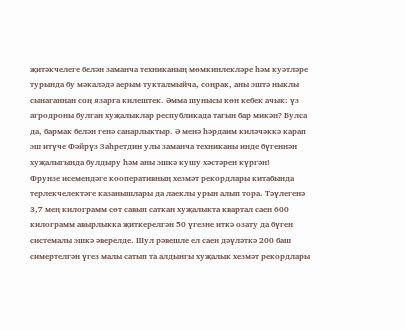җитәкчелеге белән заманча техниканың мөмкинлекләре һәм куәтләре турында бу мәкаләдә аерым тукталмыйча, соңрак, аны эштә ныклы сынаганнан соң язарга килештек. Әмма шунысы көн кебек ачык: үз агродроны булган хуҗалыклар республикада тагын бар микән? Булса да, бармак белән генә санарлыктыр. Ә менә һәрдаим киләчәккә карап эш итүче Фәйрүз Заһретдин улы заманча техниканы инде бүгеннән хуҗалыгында булдыру һәм аны эшкә кушу хәстәрен күргән!
Фрунзе исемендәге кооперативның хезмәт рекордлары китабында терлекчелектәге казанышлары да лаеклы урын алып тора. Тәүлегенә 3,7 мең килограмм сөт савып саткан хуҗалыкта квартал саен 600 килограмм авырлыкка җиткерелгән 50 үгезне иткә озату да бүген системалы эшкә әверелде. Шул рәвешле ел саен дәүләткә 200 баш симертелгән үгез малы сатып та алдынгы хуҗалык хезмәт рекордлары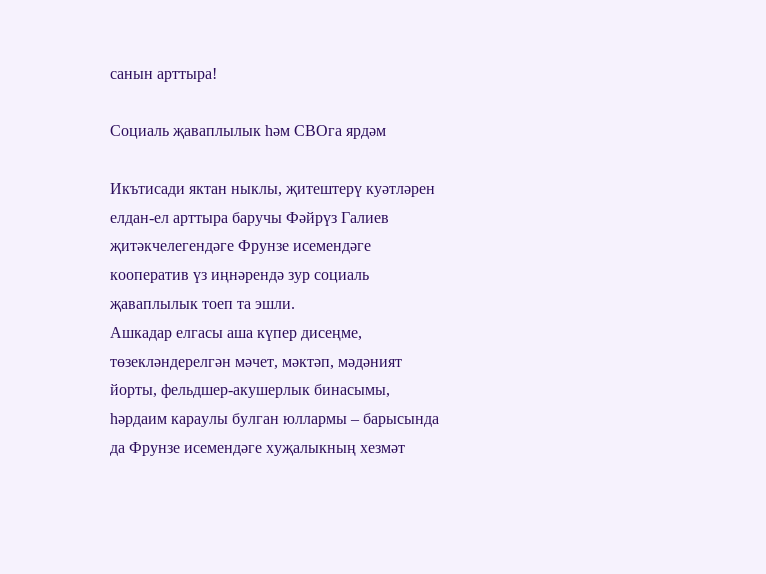санын арттыра!

Социаль җаваплылык һәм СВОга ярдәм

Икътисади яктан ныклы, җитештерү куәтләрен елдан-ел арттыра баручы Фәйрүз Галиев җитәкчелегендәге Фрунзе исемендәге кооператив үз иңнәрендә зур социаль җаваплылык тоеп та эшли.
Ашкадар елгасы аша күпер дисеңме, төзекләндерелгән мәчет, мәктәп, мәдәният йорты, фельдшер-акушерлык бинасымы, һәрдаим караулы булган юллармы – барысында да Фрунзе исемендәге хуҗалыкның хезмәт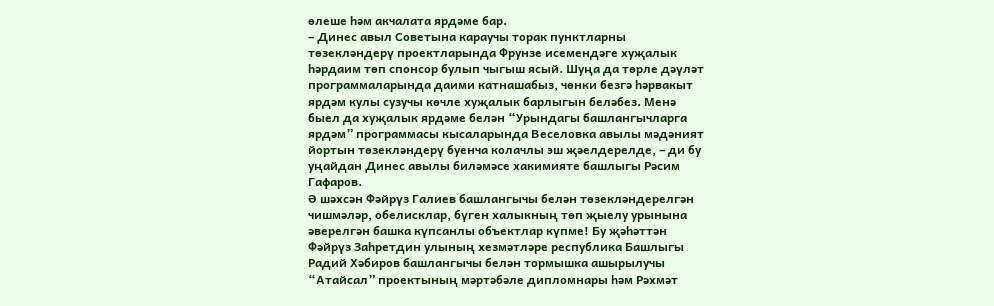өлеше һәм акчалата ярдәме бар.
– Динес авыл Советына караучы торак пунктларны төзекләндерү проектларында Фрунзе исемендәге хуҗалык һәрдаим төп спонсор булып чыгыш ясый. Шуңа да төрле дәүләт программаларында даими катнашабыз, чөнки безгә һәрвакыт ярдәм кулы сузучы көчле хуҗалык барлыгын беләбез. Менә быел да хуҗалык ярдәме белән “Урындагы башлангычларга ярдәм” программасы кысаларында Веселовка авылы мәдәният йортын төзекләндерү буенча колачлы эш җәелдерелде, – ди бу уңайдан Динес авылы биләмәсе хакимияте башлыгы Рәсим Гафаров.
Ә шәхсән Фәйрүз Галиев башлангычы белән төзекләндерелгән чишмәләр, обелисклар, бүген халыкның төп җыелу урынына әверелгән башка күпсанлы объектлар күпме! Бу җәһәттән Фәйрүз Заһретдин улының хезмәтләре республика Башлыгы Радий Хәбиров башлангычы белән тормышка ашырылучы “Атайсал” проектының мәртәбәле дипломнары һәм Рәхмәт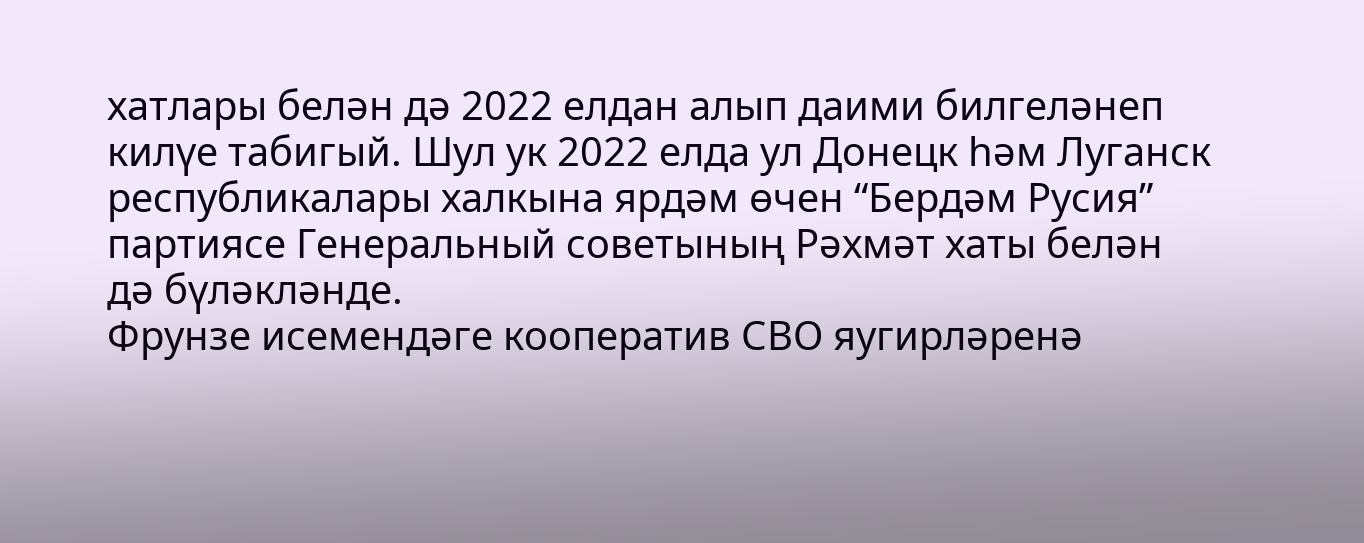хатлары белән дә 2022 елдан алып даими билгеләнеп килүе табигый. Шул ук 2022 елда ул Донецк һәм Луганск республикалары халкына ярдәм өчен “Бердәм Русия” партиясе Генеральный советының Рәхмәт хаты белән дә бүләкләнде.
Фрунзе исемендәге кооператив СВО яугирләренә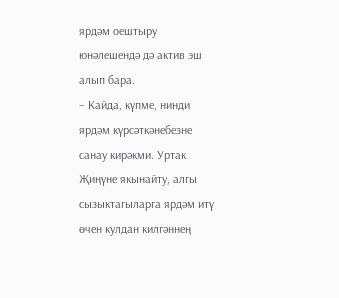ярдәм оештыру юнәлешендә дә актив эш алып бара.
– Кайда, күпме, нинди ярдәм күрсәткәнебезне санау кирәкми. Уртак Җиңүне якынайту, алгы сызыктагыларга ярдәм итү өчен кулдан килгәннең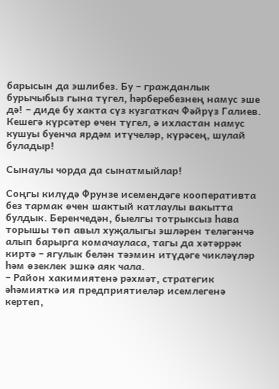барысын да эшлибез. Бу – гражданлык бурычыбыз гына түгел, һәрберебезнең намус эше дә! – диде бу хакта сүз кузгаткач Фәйрүз Галиев. Кешегә күрсәтер өчен түгел, ә ихластан намус кушуы буенча ярдәм итүчеләр, күрәсең, шулай буладыр!

Сынаулы чорда да сынатмыйлар!

Соңгы килүдә Фрунзе исемендәге кооперативта без тармак өчен шактый катлаулы вакытта булдык. Беренчедән, быелгы тотрыксыз һава торышы төп авыл хуҗалыгы эшләрен теләгәнчә алып барырга комачауласа, тагы да хәтәррәк киртә – ягулык белән тәэмин итүдәге чикләүләр һәм өзеклек эшкә аяк чала.
– Район хакимиятенә рәхмәт, стратегик әһәмияткә ия предприятиеләр исемлегенә кертеп,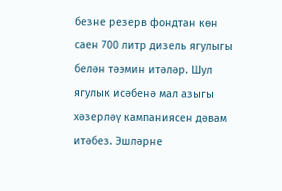безне резерв фондтан көн саен 700 литр дизель ягулыгы белән тәэмин итәләр. Шул ягулык исәбенә мал азыгы хәзерләү кампаниясен дәвам итәбез. Эшләрне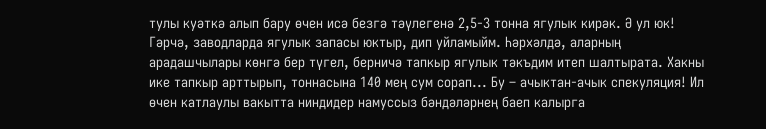тулы куәткә алып бару өчен исә безгә тәүлегенә 2,5-3 тонна ягулык кирәк. Ә ул юк! Гәрчә, заводларда ягулык запасы юктыр, дип уйламыйм. Һәрхәлдә, аларның арадашчылары көнгә бер түгел, берничә тапкыр ягулык тәкъдим итеп шалтырата. Хакны ике тапкыр арттырып, тоннасына 140 мең сум сорап... Бу – ачыктан-ачык спекуляция! Ил өчен катлаулы вакытта ниндидер намуссыз бәндәләрнең баеп калырга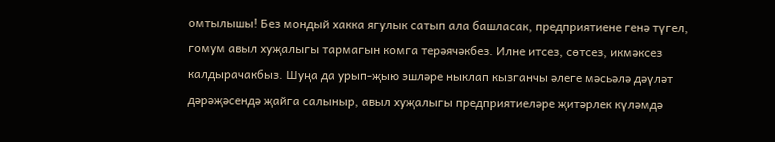омтылышы! Без мондый хакка ягулык сатып ала башласак, предприятиене генә түгел, гомум авыл хуҗалыгы тармагын комга терәячәкбез. Илне итсез, сөтсез, икмәксез калдырачакбыз. Шуңа да урып-җыю эшләре ныклап кызганчы әлеге мәсьәлә дәүләт дәрәҗәсендә җайга салыныр, авыл хуҗалыгы предприятиеләре җитәрлек күләмдә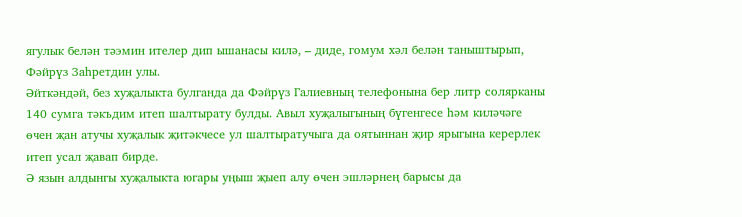ягулык белән тәэмин ителер дип ышанасы килә, – диде, гомум хәл белән таныштырып, Фәйрүз Заһретдин улы.
Әйткәндәй, без хуҗалыкта булганда да Фәйрүз Галиевның телефонына бер литр солярканы 140 сумга тәкъдим итеп шалтырату булды. Авыл хуҗалыгының бүгенгесе һәм киләчәге өчен җан атучы хуҗалык җитәкчесе ул шалтыратучыга да оятыннан җир ярыгына керерлек итеп усал җавап бирде.
Ә язын алдынгы хуҗалыкта югары уңыш җыеп алу өчен эшләрнең барысы да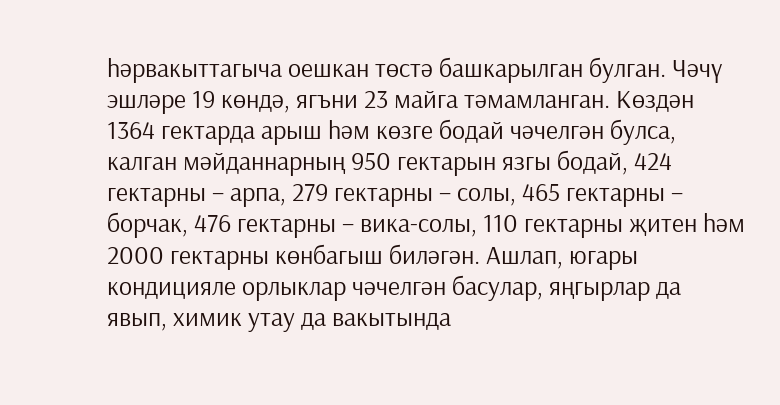һәрвакыттагыча оешкан төстә башкарылган булган. Чәчү эшләре 19 көндә, ягъни 23 майга тәмамланган. Көздән 1364 гектарда арыш һәм көзге бодай чәчелгән булса, калган мәйданнарның 950 гектарын язгы бодай, 424 гектарны – арпа, 279 гектарны – солы, 465 гектарны – борчак, 476 гектарны – вика-солы, 110 гектарны җитен һәм 2000 гектарны көнбагыш биләгән. Ашлап, югары кондицияле орлыклар чәчелгән басулар, яңгырлар да явып, химик утау да вакытында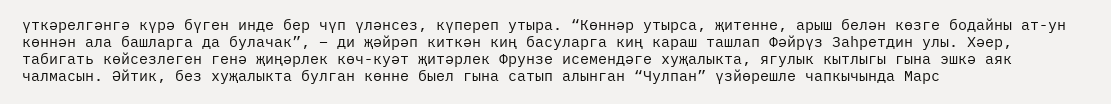үткәрелгәнгә күрә бүген инде бер чүп үләнсез, күпереп утыра. “Көннәр утырса, җитенне, арыш белән көзге бодайны ат-ун көннән ала башларга да булачак”, – ди җәйрәп киткән киң басуларга киң караш ташлап Фәйрүз Заһретдин улы. Хәер, табигать көйсезлеген генә җиңәрлек көч-куәт җитәрлек Фрунзе исемендәге хуҗалыкта, ягулык кытлыгы гына эшкә аяк чалмасын. Әйтик, без хуҗалыкта булган көнне быел гына сатып алынган “Чулпан” үзйөрешле чапкычында Марс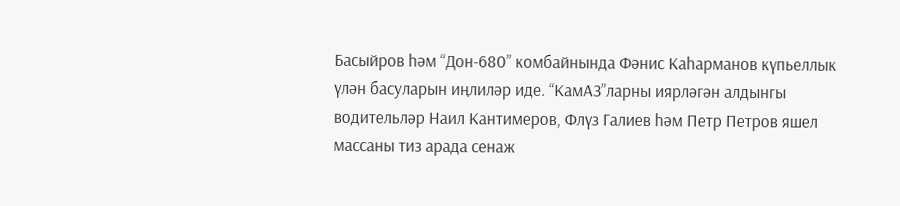Басыйров һәм “Дон-680” комбайнында Фәнис Каһарманов күпьеллык үлән басуларын иңлиләр иде. “КамАЗ”ларны иярләгән алдынгы водительләр Наил Кантимеров, Флүз Галиев һәм Петр Петров яшел массаны тиз арада сенаж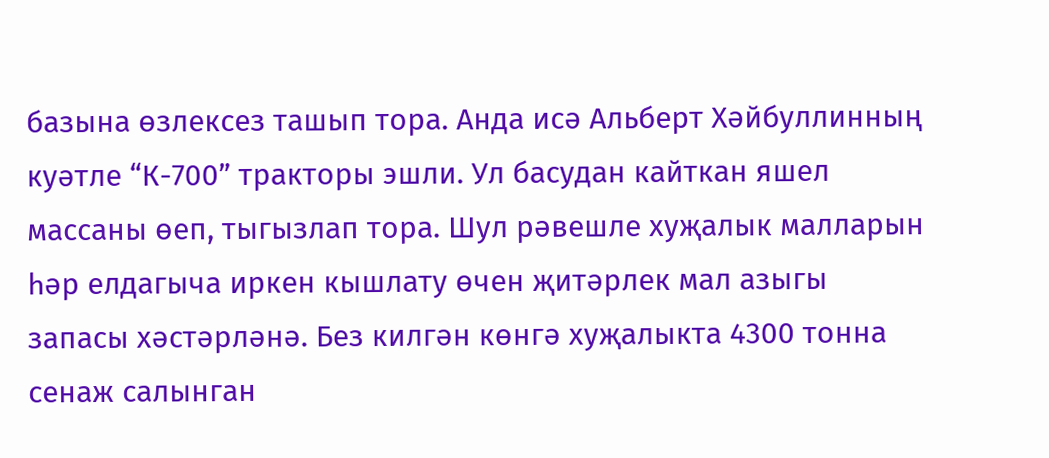базына өзлексез ташып тора. Анда исә Альберт Хәйбуллинның куәтле “К-700” тракторы эшли. Ул басудан кайткан яшел массаны өеп, тыгызлап тора. Шул рәвешле хуҗалык малларын һәр елдагыча иркен кышлату өчен җитәрлек мал азыгы запасы хәстәрләнә. Без килгән көнгә хуҗалыкта 4300 тонна сенаж салынган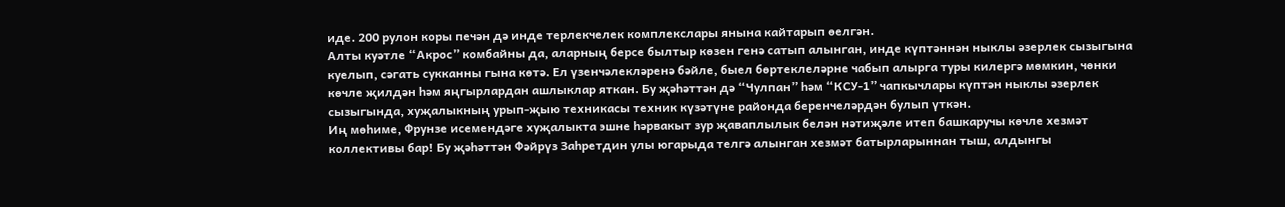иде. 200 рулон коры печән дә инде терлекчелек комплекслары янына кайтарып өелгән.
Алты куәтле “Акрос” комбайны да, аларның берсе былтыр көзен генә сатып алынган, инде күптәннән ныклы әзерлек сызыгына куелып, сәгать сукканны гына көтә. Ел үзенчәлекләренә бәйле, быел бөртеклеләрне чабып алырга туры килергә мөмкин, чөнки көчле җилдән һәм яңгырлардан ашлыклар яткан. Бу җәһәттән дә “Чулпан” һәм “КСУ-1” чапкычлары күптән ныклы әзерлек сызыгында, хуҗалыкның урып-җыю техникасы техник күзәтүне районда беренчеләрдән булып үткән.
Иң мөһиме, Фрунзе исемендәге хуҗалыкта эшне һәрвакыт зур җаваплылык белән нәтиҗәле итеп башкаручы көчле хезмәт коллективы бар! Бу җәһәттән Фәйрүз Заһретдин улы югарыда телгә алынган хезмәт батырларыннан тыш, алдынгы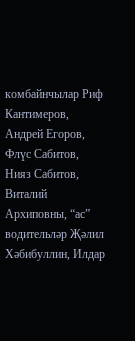комбайнчылар Риф Кантимеров, Андрей Егоров, Флүс Сабитов, Нияз Сабитов, Виталий Архиповны, “ас” водительләр Җәлил Хәбибуллин, Илдар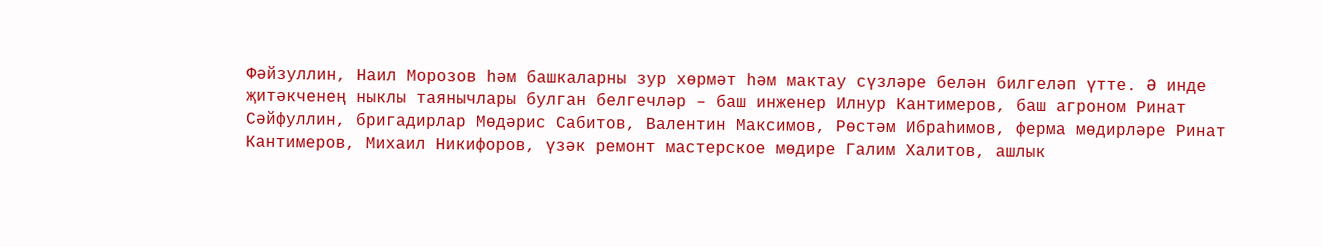Фәйзуллин, Наил Морозов һәм башкаларны зур хөрмәт һәм мактау сүзләре белән билгеләп үтте. Ә инде җитәкченең ныклы таянычлары булган белгечләр – баш инженер Илнур Кантимеров, баш агроном Ринат Сәйфуллин, бригадирлар Мөдәрис Сабитов, Валентин Максимов, Рөстәм Ибраһимов, ферма мөдирләре Ринат Кантимеров, Михаил Никифоров, үзәк ремонт мастерское мөдире Галим Халитов, ашлык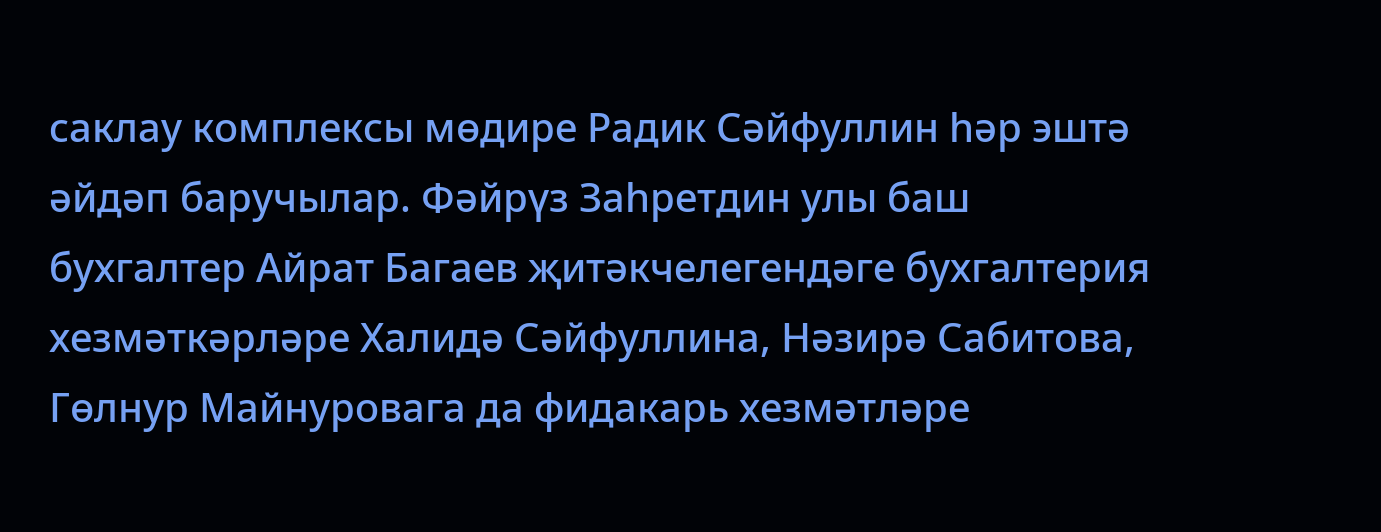саклау комплексы мөдире Радик Сәйфуллин һәр эштә әйдәп баручылар. Фәйрүз Заһретдин улы баш бухгалтер Айрат Багаев җитәкчелегендәге бухгалтерия хезмәткәрләре Халидә Сәйфуллина, Нәзирә Сабитова, Гөлнур Майнуровага да фидакарь хезмәтләре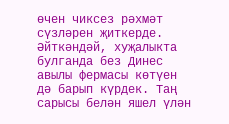өчен чиксез рәхмәт сүзләрен җиткерде.
Әйткәндәй, хуҗалыкта булганда без Динес авылы фермасы көтүен дә барып күрдек. Таң сарысы белән яшел үлән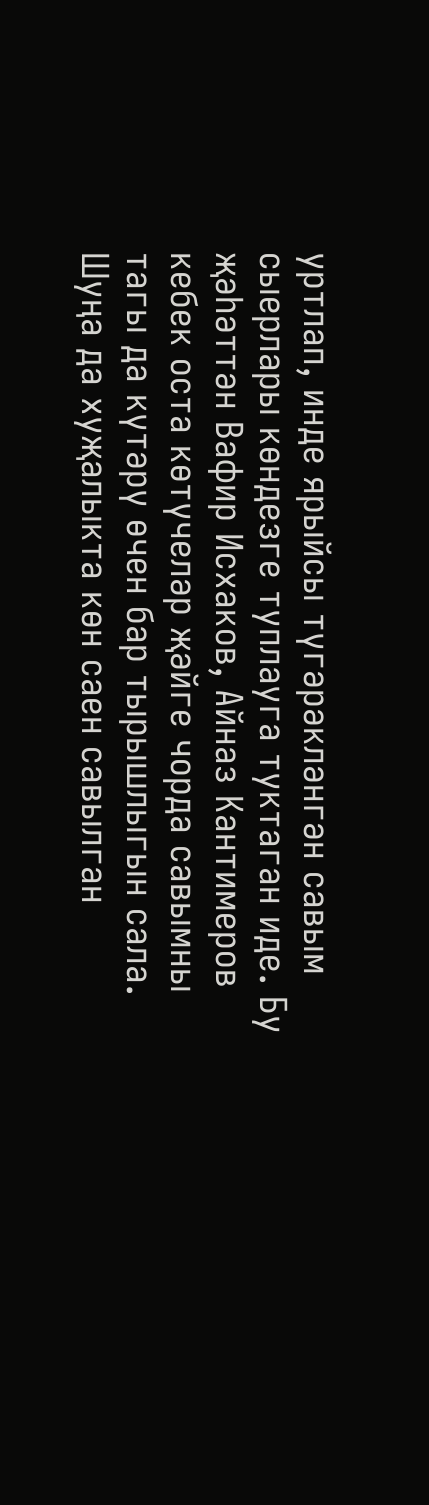уртлап, инде ярыйсы түгәрәкләнгән савым сыерлары көндезге туплауга туктаган иде. Бу җәһәттән Вафир Исхаков, Айназ Кантимеров кебек оста көтүчеләр җәйге чорда савымны тагы да күтәрү өчен бар тырышлыгын сала. Шуңа да хуҗалыкта көн саен савылган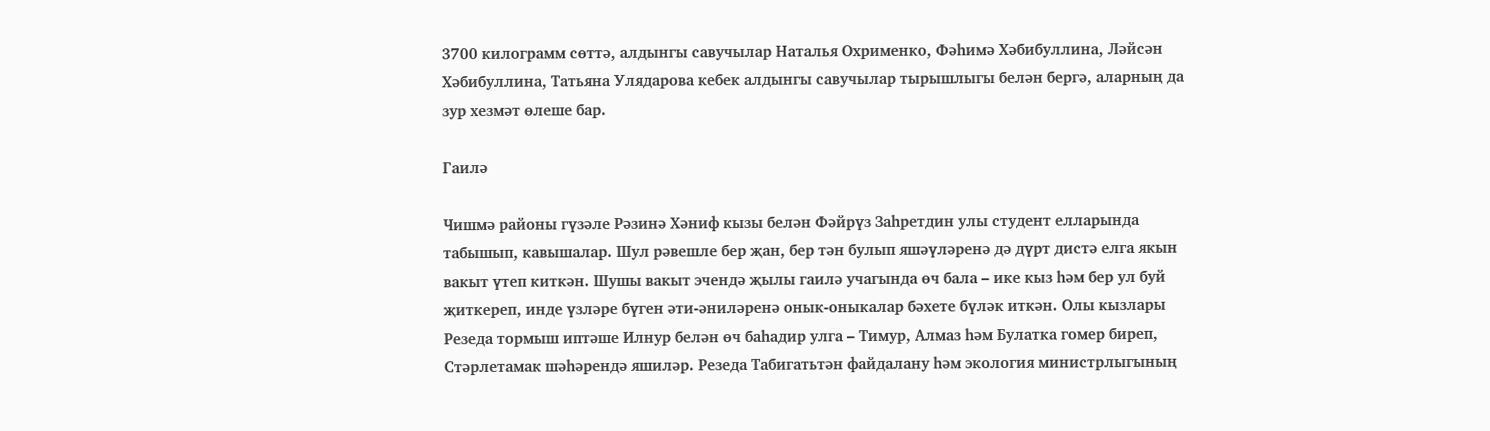3700 килограмм сөттә, алдынгы савучылар Наталья Охрименко, Фәһимә Хәбибуллина, Ләйсән Хәбибуллина, Татьяна Улядарова кебек алдынгы савучылар тырышлыгы белән бергә, аларның да зур хезмәт өлеше бар.

Гаилә

Чишмә районы гүзәле Рәзинә Хәниф кызы белән Фәйрүз Заһретдин улы студент елларында табышып, кавышалар. Шул рәвешле бер җан, бер тән булып яшәүләренә дә дүрт дистә елга якын вакыт үтеп киткән. Шушы вакыт эчендә җылы гаилә учагында өч бала – ике кыз һәм бер ул буй җиткереп, инде үзләре бүген әти-әниләренә онык-оныкалар бәхете бүләк иткән. Олы кызлары Резеда тормыш иптәше Илнур белән өч баһадир улга – Тимур, Алмаз һәм Булатка гомер биреп, Стәрлетамак шәһәрендә яшиләр. Резеда Табигатьтән файдалану һәм экология министрлыгының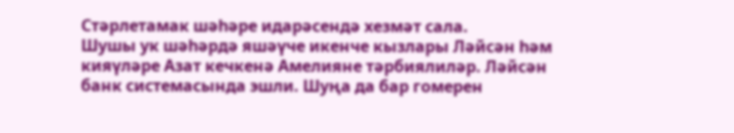Стәрлетамак шәһәре идарәсендә хезмәт сала.
Шушы ук шәһәрдә яшәүче икенче кызлары Ләйсән һәм кияүләре Азат кечкенә Амелияне тәрбиялиләр. Ләйсән банк системасында эшли. Шуңа да бар гомерен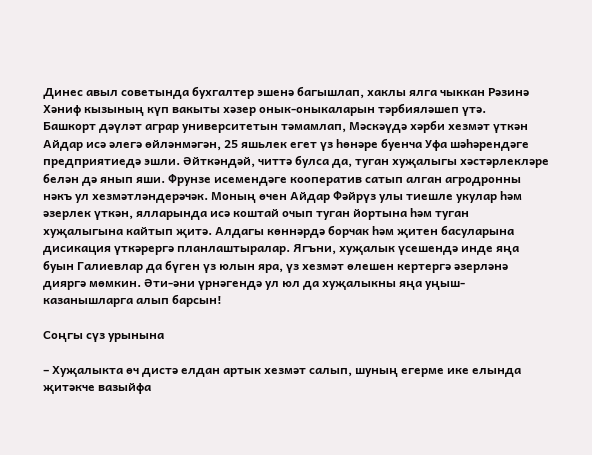Динес авыл советында бухгалтер эшенә багышлап, хаклы ялга чыккан Рәзинә Хәниф кызының күп вакыты хәзер онык-оныкаларын тәрбияләшеп үтә.
Башкорт дәүләт аграр университетын тәмамлап, Мәскәүдә хәрби хезмәт үткән Айдар исә әлегә өйләнмәгән, 25 яшьлек егет үз һөнәре буенча Уфа шәһәрендәге предприятиедә эшли. Әйткәндәй, читтә булса да, туган хуҗалыгы хәстәрлекләре белән дә янып яши. Фрунзе исемендәге кооператив сатып алган агродронны нәкъ ул хезмәтләндерәчәк. Моның өчен Айдар Фәйрүз улы тиешле укулар һәм әзерлек үткән, ялларында исә коштай очып туган йортына һәм туган хуҗалыгына кайтып җитә. Алдагы көннәрдә борчак һәм җитен басуларына дисикация үткәрергә планлаштыралар. Ягъни, хуҗалык үсешендә инде яңа буын Галиевлар да бүген үз юлын яра, үз хезмәт өлешен кертергә әзерләнә дияргә мөмкин. Әти-әни үрнәгендә ул юл да хуҗалыкны яңа уңыш-казанышларга алып барсын!

Соңгы сүз урынына

– Хуҗалыкта өч дистә елдан артык хезмәт салып, шуның егерме ике елында җитәкче вазыйфа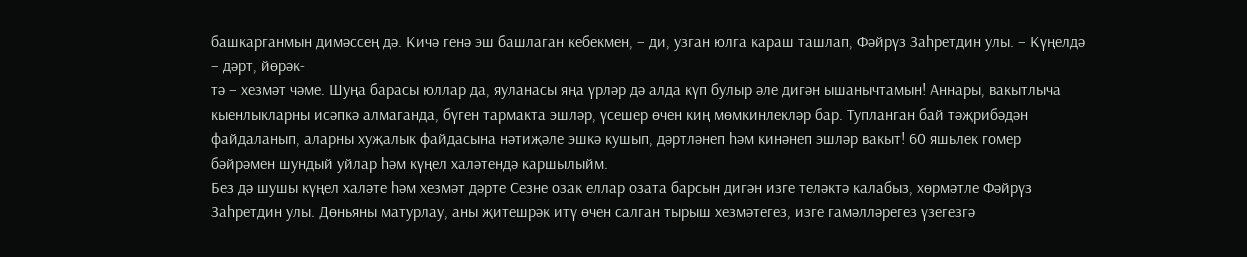башкарганмын димәссең дә. Кичә генә эш башлаган кебекмен, – ди, узган юлга караш ташлап, Фәйрүз Заһретдин улы. – Күңелдә – дәрт, йөрәк-
тә – хезмәт чәме. Шуңа барасы юллар да, яуланасы яңа үрләр дә алда күп булыр әле дигән ышанычтамын! Аннары, вакытлыча кыенлыкларны исәпкә алмаганда, бүген тармакта эшләр, үсешер өчен киң мөмкинлекләр бар. Тупланган бай тәҗрибәдән файдаланып, аларны хуҗалык файдасына нәтиҗәле эшкә кушып, дәртләнеп һәм кинәнеп эшләр вакыт! 60 яшьлек гомер бәйрәмен шундый уйлар һәм күңел халәтендә каршылыйм.
Без дә шушы күңел халәте һәм хезмәт дәрте Сезне озак еллар озата барсын дигән изге теләктә калабыз, хөрмәтле Фәйрүз Заһретдин улы. Дөньяны матурлау, аны җитешрәк итү өчен салган тырыш хезмәтегез, изге гамәлләрегез үзегезгә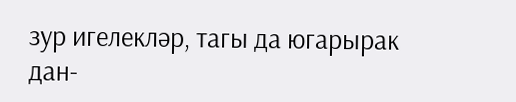зур игелекләр, тагы да югарырак дан-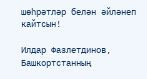шөһрәтләр белән әйләнеп кайтсын!

Илдар Фазлетдинов,
Башкортстанның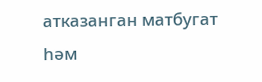атказанган матбугат һәм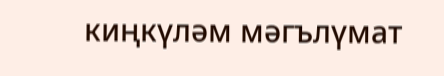киңкүләм мәгълүмат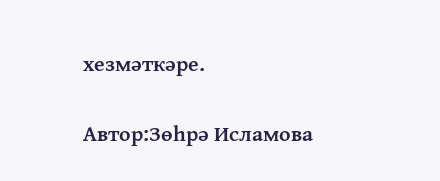хезмәткәре.

Автор:Зөһрә Исламова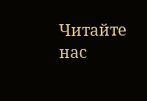Читайте нас